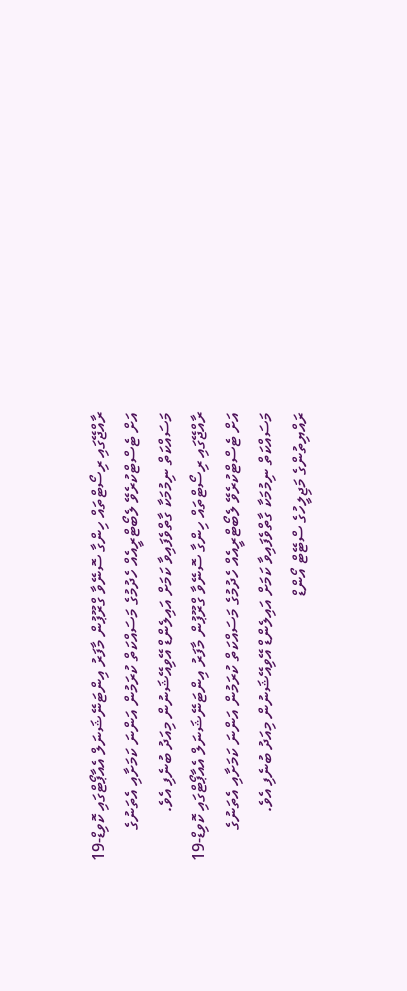ރާއްޖޭގައި ރިސޯޓްތައް ހިންގާ ސޮނޭވާ ގްރޫޕުން މާފަރު އިންޓަނޭޝަނަލް އެއާޕޯޓްގައި ކޮވިޑް-19 އަށް ޓެސްޓްކުރެވޭ ލެބޯޓްރީއެއް ހެދުމުގެ މަސައްކަތް ކުރަމުން އަންނަ ކަމަށާއި އެތަނުގެ މަސައްކަތް ނިމުމަކާ ގާތްވެފައިވާ ކަމަށް އައިލެންޑް އޭވިއޭޝަނުން މިއަދު ބުނެފި އެވެ.
ރާއްޖޭގައި ރިސޯޓްތައް ހިންގާ ސޮނޭވާ ގްރޫޕުން މާފަރު އިންޓަނޭޝަނަލް އެއާޕޯޓްގައި ކޮވިޑް-19 އަށް ޓެސްޓްކުރެވޭ ލެބޯޓްރީއެއް ހެދުމުގެ މަސައްކަތް ކުރަމުން އަންނަ ކަމަށާއި އެތަނުގެ މަސައްކަތް ނިމުމަކާ ގާތްވެފައިވާ ކަމަށް އައިލެންޑް އޭވިއޭޝަނުން މިއަދު ބުނެފި އެވެ.
ރައްޔިތުންގެ މަޖިލީހުގެ ސްޓޭޓް އޯންޑް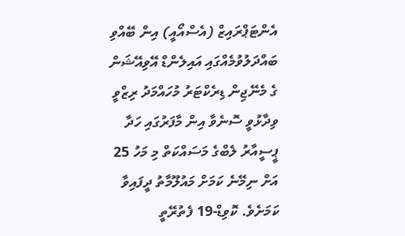އެންޓަޕްރައިޒް (އެސްއޯއީ) އިން ބޭއްވި ބައްދަލުވުމެއްގައި އައިލެންޑް އޭވިއޭޝަން ގެ މެނޭޖިން ޑިރެކްޓަރު މުހައްމަދު ރިޒްވީ ވިދާޅުވީ ސޮނެވާ އިން މާފަރުގައި ހަދާ ޕީސީއާރު ލެބްގެ މަސައްކަތް މި މަހު 25 އަށް ނިމޭނެ ކަމަށް މައުލޫމާތު ދީފައިވާ ކަމަށެވެ. ކޮވިޑް-19 ފެތުރޭތީ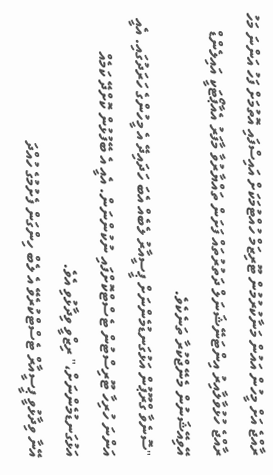ރާއްޖެ އަށް މީހުން އައުން މަނާކުރުމުން ޓޫރިޒަމް ހުއްޓުމަކަށް އައިސްފައި އޮތުމަށް ފަހު އަންނަ މަހު ރާއްޖެ ހުޅުވާލާއިރު އިންޓަނޭޝަނަލް ދަތުރުތައް ފަށަން ތައްޔާރުވާ މާފަރު އެއާޕޯޓަކީ އައިލެންޑް އޭވިއޭޝަނުން މެނޭޖްކުރާ ތަނެކެވެ.
"ސޮނެވާ ގްރޫޕުން އަޅުގަނޑުމެންނަށް ޕީސީއާރު ލެބެއް އެބަ ހަދައިދޭ އެ މީހުންގެ ހަރަދުގައި. އެއީ އަންނަ ހުރިހާ ޓޫރިސްޓުން ޓެސްޓްކޮށްފައި ނުކުންނަން. އެއީ އެ ބޭފުޅުން ކޮށްދޭ ކަމެއް އަޅުގަނޑުމެންނަށް،" ރިޒްވީ ވިދާޅުވި އެވެ.
އޭނާ ވިދާޅުވީ ޕީސީއާރް ޓެސްޓްކުރެވޭ އެ ލެބް ހިންގަން ފެށުމުގެ ހުއްދަ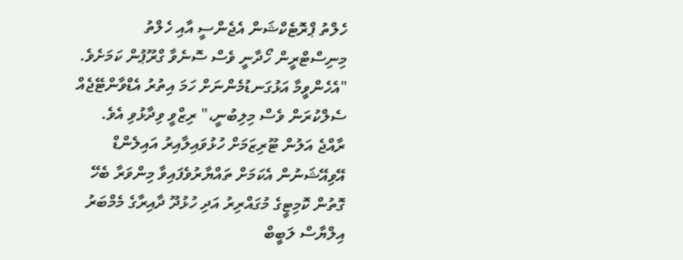ހެލްތު ޕްރޮޓެކްޝަން އެޖެންސީ އާއި ހެލްތު މިނިސްޓްރީން ހޯދާނީ ވެސް ސޮނެވާ ގްރޫޕުން ކަމަށެވެ.
"އެހެންވީމާ އަޅުގަނޑުމެންނަށް ހަމަ އިތުރު އެޑްވާންޓޭޖެއް ސެލްކުރަން ވެސް މިލިބުނީ،" ރިޒްވީ ވިދާޅުވި އެވެ.
ރާއްޖެ އަލުން ޓޫރިޒަމަށް ހުޅުވައިލާއިރު އައިލެންޑް އޭވިއޭޝަނުން އެކަމަށް ތައްޔާރުވެފައިވާ މިންވަރާ ބެހޭ ގޮތުން ކޮމިޓީގެ މުގައްރިރު އަދި ހުޅުދޫ ދާއިރާގެ މެމްބަރު އިލްޔާސް ލަބީބް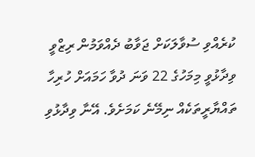ކުރެއްވި ސުވާލަކަށް ޖަވާބު ދެއްވަމުން ރިޒްވީ ވިދާޅުވީ މިމަހުގެ 22 ވަނަ ދުވާ ހަމައަށް ހުރިހާ ތައްޔާރީތަކެއް ނިމޭނެ ކަމަށެވެ. އޭނާ ވިދާޅުވި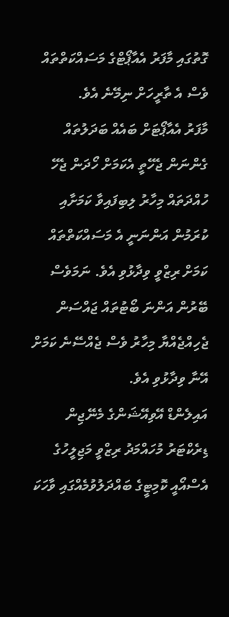ގޮތުގައި މާފަރު އެއާޕޯޓްގެ މަސައްކަތްތައް ވެސް އެ ތާރީހަށް ނިމޭނެ އެވެ.
މާފަރު އެއާޕޯޓަށް ބައެއް ބަދަލުތައް ގެންނަން ޖެހޭތީ އެކަމަށް ހޯދަން ޖެހޭ ހުއްދަތައް މިހާރު ލިބިފައިވާ ކަމަށާއި ކުރަމުން އަންނަނީ އެ މަސައްކަތްތައް ކަމަށް ރިޒްވީ ވިދާޅުވި އެވެ. ނަމަވެސް ބޭރުން އަންނަ ބޯޓުތައް ޖައްސަން ޖެހިއްޖެއްޔާ މިހާރު ވެސް ޖެއްސޭނެ ކަމަށް އޭނާ ވިދާޅުވި އެވެ.
އައިލެންޑް އޭވިއޭޝަންގެ މެނޭޖިން ޑިރެކްޓަރު މުހައްމަދު ރިޒްވީ މަޖިލީހުގެ އެސްއޯއީ ކޮމިޓީގެ ބައްދަލުވުމެއްގައި ވާހަކަ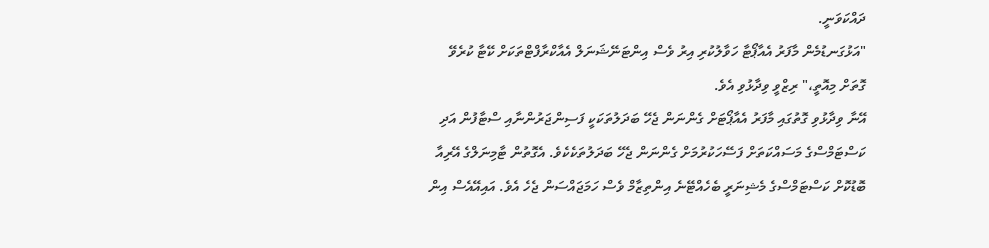ދައްކަވަނީ.
"އަޅުގަނޑުމެން މާފަރު އެއާޕޯޓާ ހަވާލުކުރި އިރު ވެސް އިންޓަނޭޝަނަލް އެއާކްރާފްޓްތަކަށް ކޭޓާ ކުރެވޭ ގޮތަށް މިއޮތީ،" ރިޒްވީ ވިދާޅުވި އެވެ.
އޭނާ ވިދާޅުވި ގޮތުގައި މާފަރު އެއާޕޯޓަށް ގެންނަން ޖެހޭ ބަދަލުތަކަކީ ފަސިންޖަރުންނާއި ސްޓާފުން އަދި ކަސްޓަމްސްގެ މަސައްކަތަށް ފަސޭހަކުރުމަށް ގެންނަން ޖެހޭ ބަދަލުތަކެކެވެ. އެގޮތުން ޓާމިނަލްގެ އޭރިއާ ބޮޑުކޮށް ކަސްޓަމްސްގެ މެޝިނަރީ ބެހެއްޓޭނެ އިންތިޒާމް ވެސް ހަމަޖައްސަން ޖެހެ އެވެ. އައިއޭއެސް އިން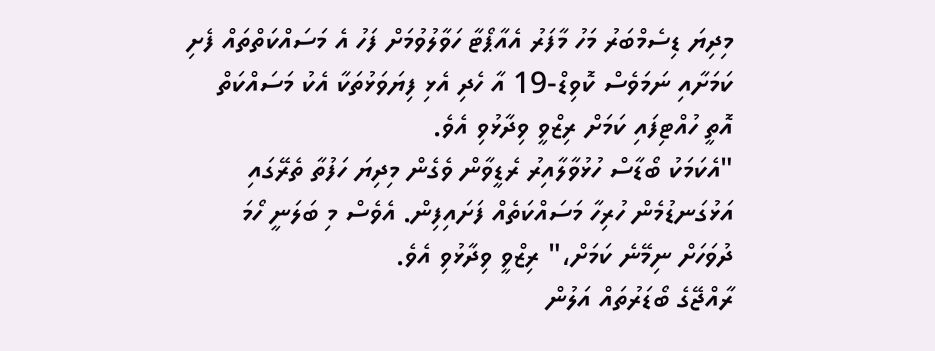މިދިޔަ ޑިސެމްބަރު މަހު މާފަރު އެއާޕޯޓާ ހަވާލުވުމަށް ފަހު އެ މަސައްކަތްތައް ފެށި ކަމަށާއި ނަމަވެސް ކޮވިޑް-19 އާ ހެދި އެޅި ފިޔަވަޅުތަކާ އެކު މަސައްކަތް އޮތީ ހުއްޓިފައި ކަމަށް ރިޒްވީ ވިދާޅުވި އެވެ.
"އެކަމަކު ބޯޑާސް ހުޅުވާލާއިރު ރެޑީވާން ވެގެން މިދިޔަ ހަފުތާ ތެރޭގައި އަޅުގަނޑުމެން ހުރިހާ މަސައްކަތެއް ފަށައިފިން. އެވެސް މި ބަލަނީ ހޯމަ ދުވަހަށް ނިމޭނެ ކަމަށް،" ރިޒްވީ ވިދާޅުވި އެވެ.
ރާއްޖޭގެ ބޯޑަރުތައް އަލުން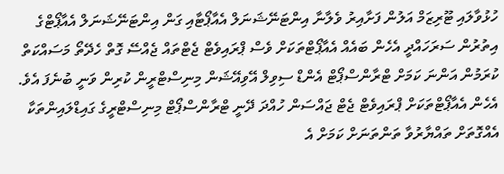ހުޅުވާލައި ޓޫރިޒަމް އަލުން ފަށާއިރު ވެލާނާ އިންޓަނޭޝަނަލް އެއާޕޯޓާއި ގަން އިންޓަނޭޝަނަލް އެއާޕޯޓްގެ އިތުރުން ސަރަހައްދީ އެހެން ބައެއް އެއާޕޯޓްތަކަށް ވެސް ޕްރައިވެޓް ޖެޓްތައް ޖެއްސޭ ގޮތް ހެދޭތޯ މަސައްކަތް ކުރަމުން އަންނަ ކަމަށް ޓްރާންސްޕޯޓް އެންޑް ސިވިލް އޭވިއޭޝަން މިނިސްޓްރީން ކުރިން ވަނީ ބުނެފަ އެވެ. އެހެން އެއާޕޯޓްތަކަށް ޕްރައިވެޓް ޖެޓް ޖައްސަން ހުއްދަ ދޭނީ ޓްރާންސްޕޯޓް މިނިސްޓްރީގެ ގައިޑްލައިންތަކާ އެއްގޮތަށް ތައްޔާރުވާ ތަންތަނަށް ކަމަށް އެ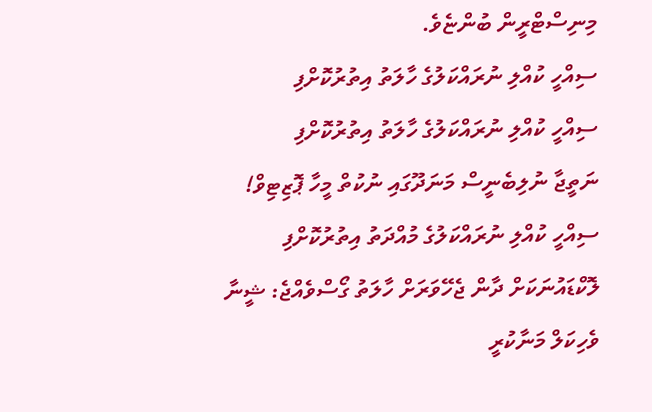މިނިސްޓްރީން ބުންޏެވެ.
ސިއްހީ ކުއްލި ނުރައްކަލުގެ ހާލަތު އިތުރުކޮށްފި
ސިއްހީ ކުއްލި ނުރައްކަލުގެ ހާލަތު އިތުރުކޮށްފި
ނަތީޖާ ނުލިބެނީސް މަނަދޫގައި ނުކުތް މީހާ ޕޮޒިޓިވް!
ސިއްހީ ކުއްލި ނުރައްކަލުގެ މުއްދަތު އިތުރުކޮށްފި
ލޮކްޑައުނަކަށް ދާން ޖެހޭވަރަށް ހާލަތު ގޯސްވެއްޖެ: ޝީނާ
ވެހިކަލް މަނާކުރީ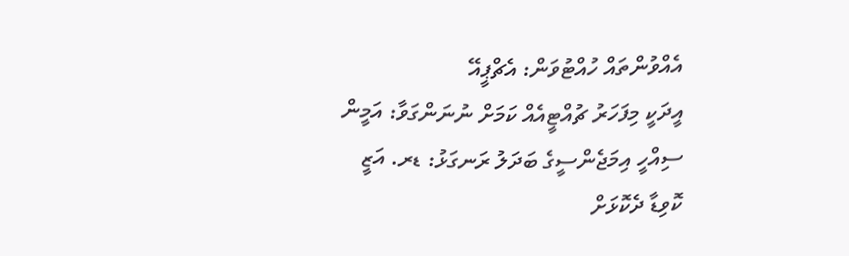އެއްވުންތައް ހުއްޓުވަން: އެޗްޕީއޭ
އީދަކީ މިފަހަރު ޗުއްޓީއެއް ކަމަށް ނުނަންގަވާ: އަމީން
ސިއްހީ އިމަޖެންސީގެ ބަދަލު ރަނގަޅު: ޑރ. އަޒީ
ކޮވިޑާ ދެކޮޅަށް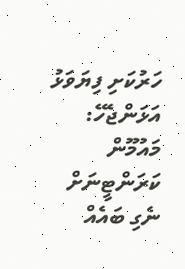ހަރުކަށި ފިޔަވަޅު އަޅަންޖެހޭ: މައުމޫން
ކަރަންޓީނަށް ނެގި ބައެއް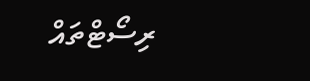ރިސޯޓްތައް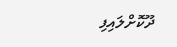ދޫކޮށްލައިފި